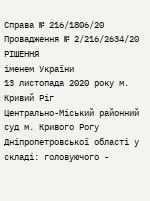Справа № 216/1806/20
Провадження № 2/216/2634/20
РІШЕННЯ
іменем України
13 листопада 2020 року м. Кривий Ріг
Центрально-Міський районний суд м. Кривого Рогу Дніпропетровської області у складі: головуючого -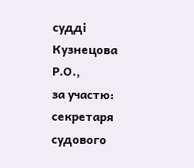судді Кузнецова Р.О.,
за участю:
секретаря судового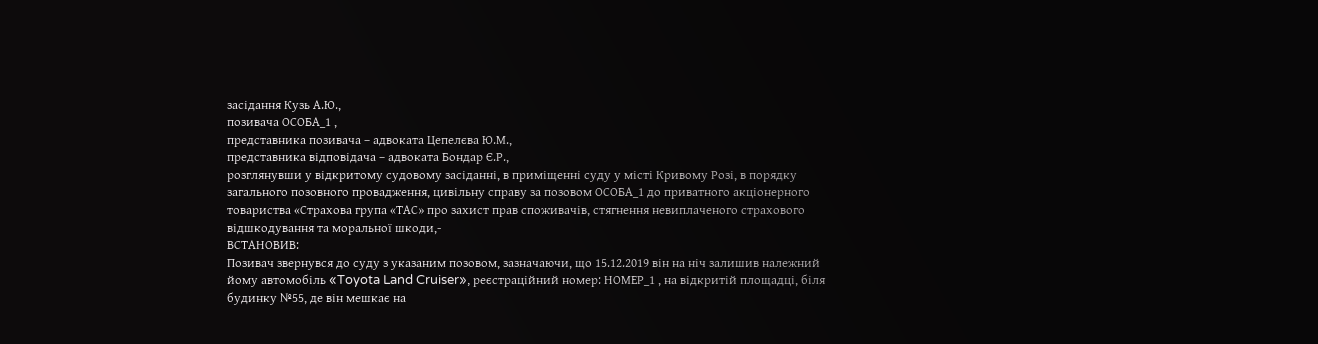засідання Кузь А.Ю.,
позивача ОСОБА_1 ,
представника позивача – адвоката Цепелєва Ю.М.,
представника відповідача – адвоката Бондар Є.Р.,
розглянувши у відкритому судовому засіданні, в приміщенні суду у місті Кривому Розі, в порядку загального позовного провадження, цивільну справу за позовом ОСОБА_1 до приватного акціонерного товариства «Страхова група «ТАС» про захист прав споживачів, стягнення невиплаченого страхового відшкодування та моральної шкоди,-
ВСТАНОВИВ:
Позивач звернувся до суду з указаним позовом, зазначаючи, що 15.12.2019 він на ніч залишив належний йому автомобіль «Toyota Land Cruiser», реєстраційний номер: НОМЕР_1 , на відкритій площадці, біля будинку №55, де він мешкає на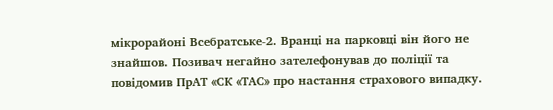мікрорайоні Всебратське-2. Вранці на парковці він його не знайшов. Позивач негайно зателефонував до поліції та повідомив ПрАТ «СК «ТАС» про настання страхового випадку.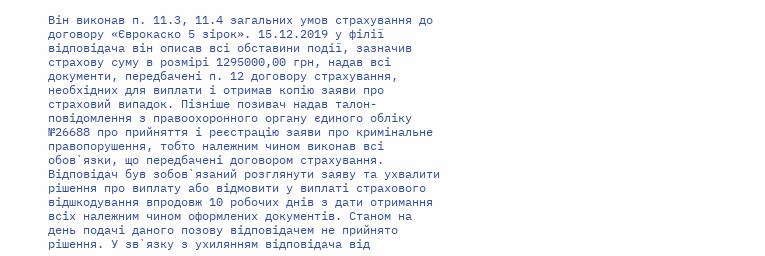Він виконав п. 11.3, 11.4 загальних умов страхування до договору «Єврокаско 5 зірок». 15.12.2019 у філії відповідача він описав всі обставини події, зазначив страхову суму в розмірі 1295000,00 грн, надав всі документи, передбачені п. 12 договору страхування, необхідних для виплати і отримав копію заяви про страховий випадок. Пізніше позивач надав талон-повідомлення з правоохоронного органу єдиного обліку №26688 про прийняття і реєстрацію заяви про кримінальне правопорушення, тобто належним чином виконав всі обов`язки, що передбачені договором страхування. Відповідач був зобов`язаний розглянути заяву та ухвалити рішення про виплату або відмовити у виплаті страхового відшкодування впродовж 10 робочих днів з дати отримання всіх належним чином оформлених документів. Станом на день подачі даного позову відповідачем не прийнято рішення. У зв`язку з ухилянням відповідача від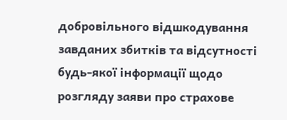добровільного відшкодування завданих збитків та відсутності будь-якої інформації щодо розгляду заяви про страхове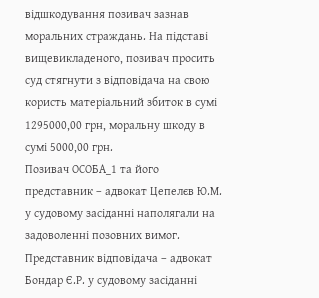відшкодування позивач зазнав моральних страждань. На підставі вищевикладеного, позивач просить суд стягнути з відповідача на свою користь матеріальний збиток в сумі 1295000,00 грн, моральну шкоду в сумі 5000,00 грн.
Позивач ОСОБА_1 та його представник – адвокат Цепелєв Ю.М. у судовому засіданні наполягали на задоволенні позовних вимог.
Представник відповідача – адвокат Бондар Є.Р. у судовому засіданні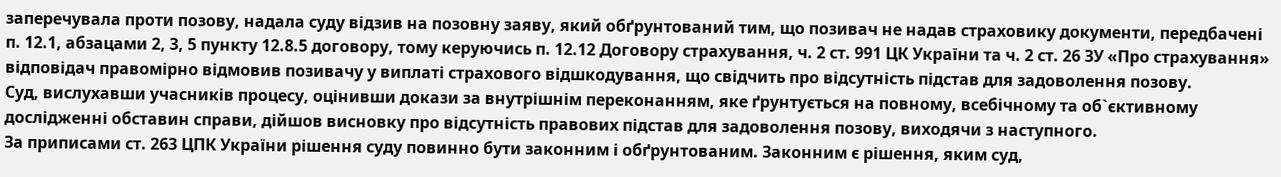заперечувала проти позову, надала суду відзив на позовну заяву, який обґрунтований тим, що позивач не надав страховику документи, передбачені п. 12.1, абзацами 2, 3, 5 пункту 12.8.5 договору, тому керуючись п. 12.12 Договору страхування, ч. 2 ст. 991 ЦК України та ч. 2 ст. 26 ЗУ «Про страхування» відповідач правомірно відмовив позивачу у виплаті страхового відшкодування, що свідчить про відсутність підстав для задоволення позову.
Суд, вислухавши учасників процесу, оцінивши докази за внутрішнім переконанням, яке ґрунтується на повному, всебічному та об`єктивному дослідженні обставин справи, дійшов висновку про відсутність правових підстав для задоволення позову, виходячи з наступного.
За приписами ст. 263 ЦПК України рішення суду повинно бути законним і обґрунтованим. Законним є рішення, яким суд,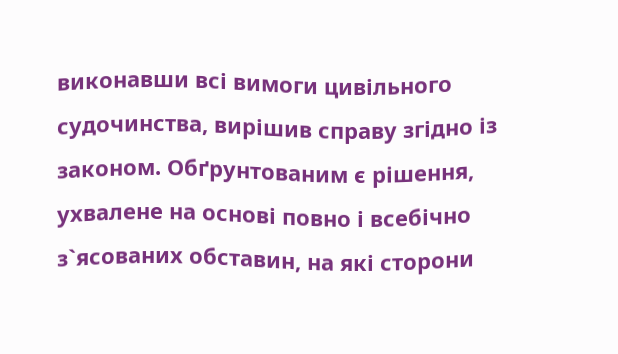виконавши всі вимоги цивільного судочинства, вирішив справу згідно із законом. Обґрунтованим є рішення, ухвалене на основі повно і всебічно з`ясованих обставин, на які сторони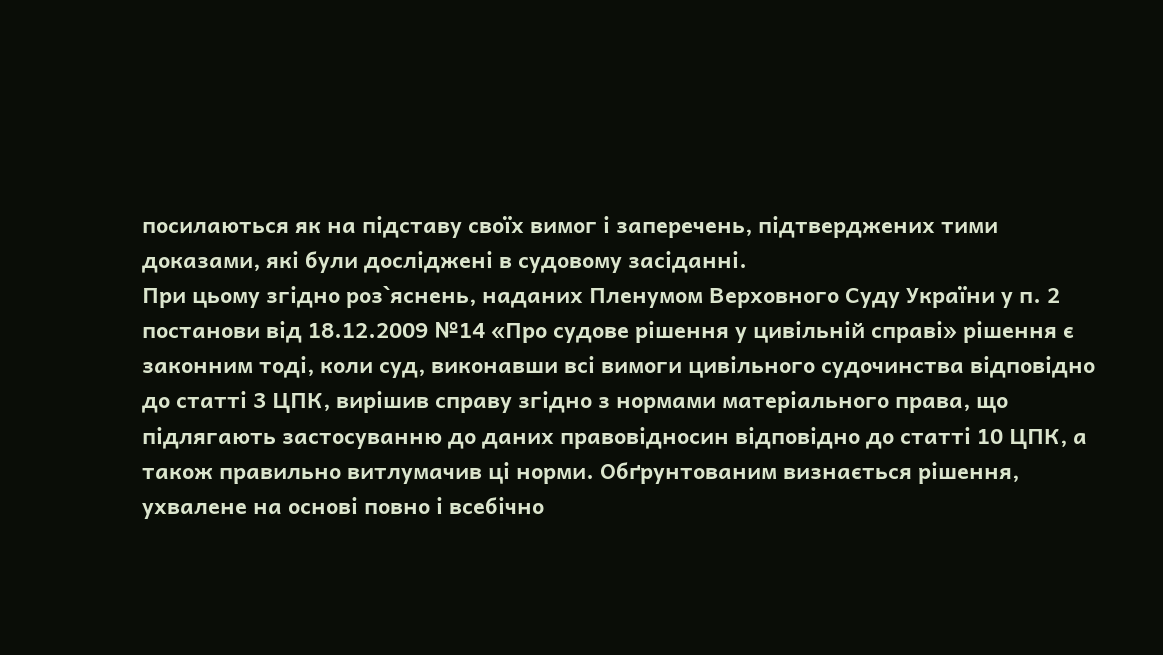посилаються як на підставу своїх вимог і заперечень, підтверджених тими доказами, які були досліджені в судовому засіданні.
При цьому згідно роз`яснень, наданих Пленумом Верховного Суду України у п. 2 постанови від 18.12.2009 №14 «Про судове рішення у цивільній справі» рішення є законним тоді, коли суд, виконавши всі вимоги цивільного судочинства відповідно до статті 3 ЦПК, вирішив справу згідно з нормами матеріального права, що підлягають застосуванню до даних правовідносин відповідно до статті 10 ЦПК, а також правильно витлумачив ці норми. Обґрунтованим визнається рішення, ухвалене на основі повно і всебічно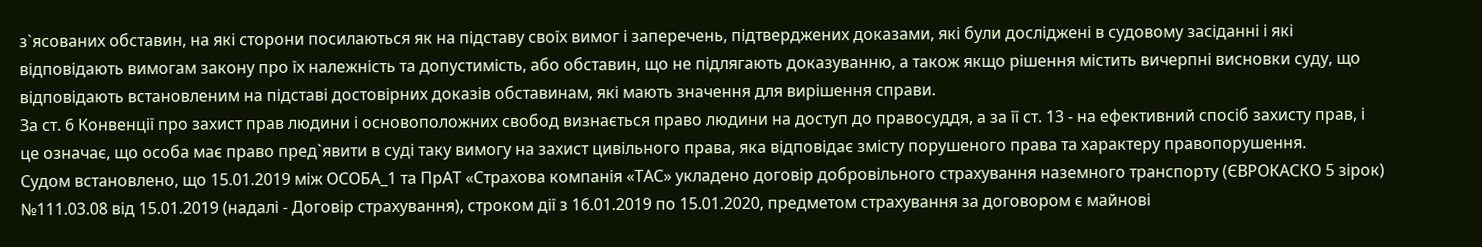з`ясованих обставин, на які сторони посилаються як на підставу своїх вимог і заперечень, підтверджених доказами, які були досліджені в судовому засіданні і які відповідають вимогам закону про їх належність та допустимість, або обставин, що не підлягають доказуванню, а також якщо рішення містить вичерпні висновки суду, що відповідають встановленим на підставі достовірних доказів обставинам, які мають значення для вирішення справи.
За ст. 6 Конвенції про захист прав людини і основоположних свобод визнається право людини на доступ до правосуддя, а за її ст. 13 - на ефективний спосіб захисту прав, і це означає, що особа має право пред`явити в суді таку вимогу на захист цивільного права, яка відповідає змісту порушеного права та характеру правопорушення.
Судом встановлено, що 15.01.2019 між ОСОБА_1 та ПрАТ «Страхова компанія «ТАС» укладено договір добровільного страхування наземного транспорту (ЄВРОКАСКО 5 зірок) №111.03.08 від 15.01.2019 (надалі - Договір страхування), строком дії з 16.01.2019 по 15.01.2020, предметом страхування за договором є майнові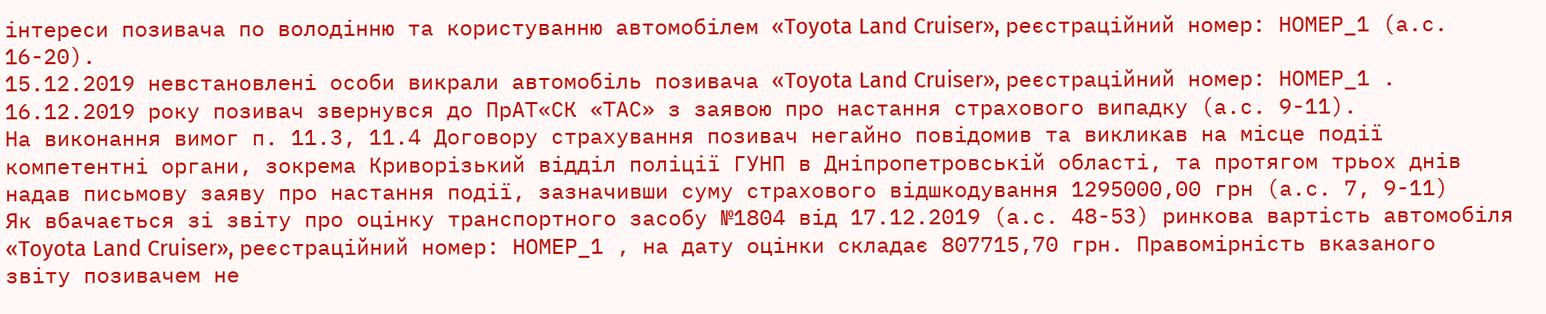інтереси позивача по володінню та користуванню автомобілем «Toyota Land Cruiser», реєстраційний номер: НОМЕР_1 (а.с. 16-20).
15.12.2019 невстановлені особи викрали автомобіль позивача «Toyota Land Cruiser», реєстраційний номер: НОМЕР_1 .
16.12.2019 року позивач звернувся до ПрАТ«СК «ТАС» з заявою про настання страхового випадку (а.с. 9-11).
На виконання вимог п. 11.3, 11.4 Договору страхування позивач негайно повідомив та викликав на місце події компетентні органи, зокрема Криворізький відділ поліції ГУНП в Дніпропетровській області, та протягом трьох днів надав письмову заяву про настання події, зазначивши суму страхового відшкодування 1295000,00 грн (а.с. 7, 9-11)
Як вбачається зі звіту про оцінку транспортного засобу №1804 від 17.12.2019 (а.с. 48-53) ринкова вартість автомобіля «Toyota Land Cruiser», реєстраційний номер: НОМЕР_1 , на дату оцінки складає 807715,70 грн. Правомірність вказаного звіту позивачем не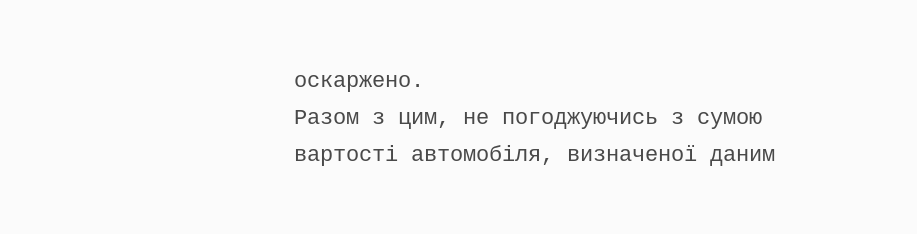оскаржено.
Разом з цим, не погоджуючись з сумою вартості автомобіля, визначеної даним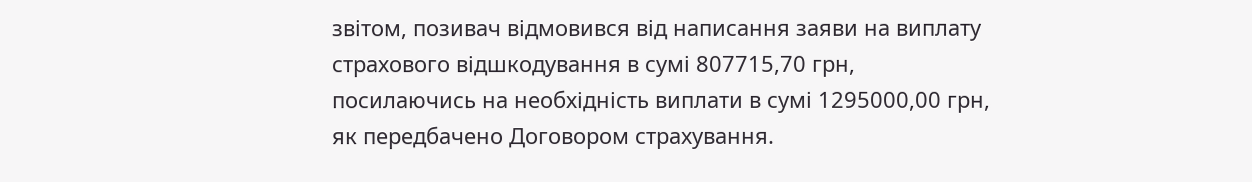звітом, позивач відмовився від написання заяви на виплату страхового відшкодування в сумі 807715,70 грн, посилаючись на необхідність виплати в сумі 1295000,00 грн, як передбачено Договором страхування.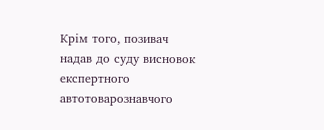Крім того, позивач надав до суду висновок експертного автотоварознавчого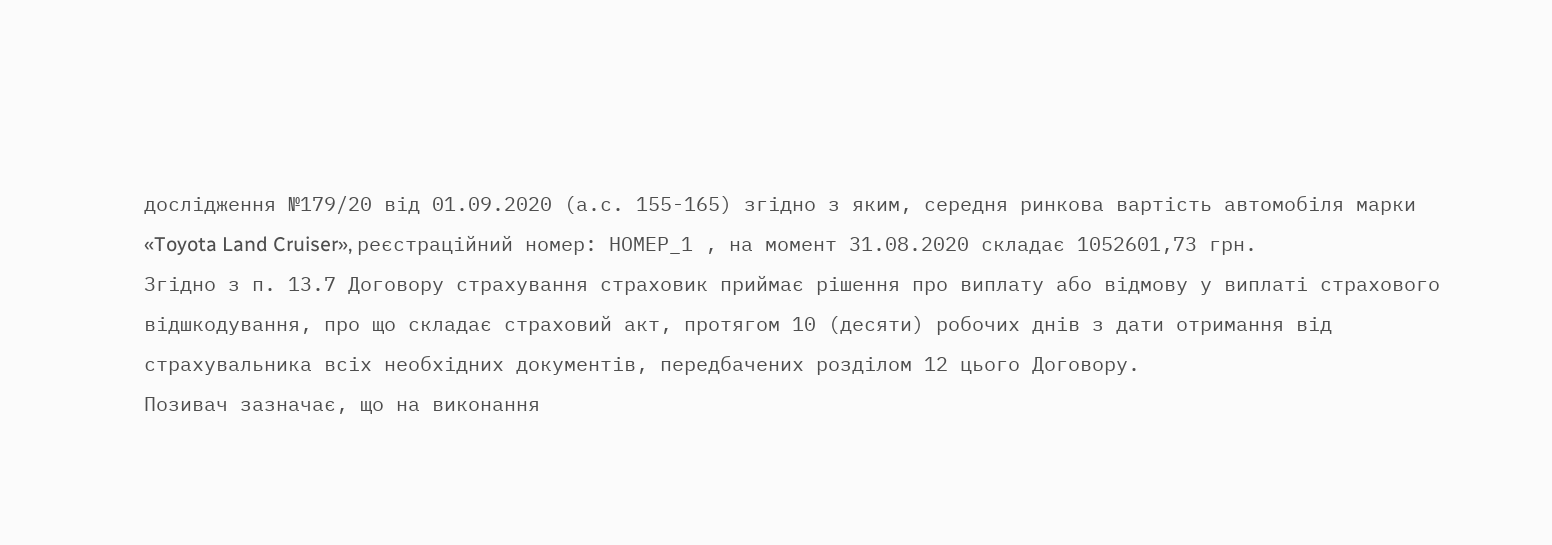дослідження №179/20 від 01.09.2020 (а.с. 155-165) згідно з яким, середня ринкова вартість автомобіля марки «Toyota Land Cruiser», реєстраційний номер: НОМЕР_1 , на момент 31.08.2020 складає 1052601,73 грн.
Згідно з п. 13.7 Договору страхування страховик приймає рішення про виплату або відмову у виплаті страхового відшкодування, про що складає страховий акт, протягом 10 (десяти) робочих днів з дати отримання від страхувальника всіх необхідних документів, передбачених розділом 12 цього Договору.
Позивач зазначає, що на виконання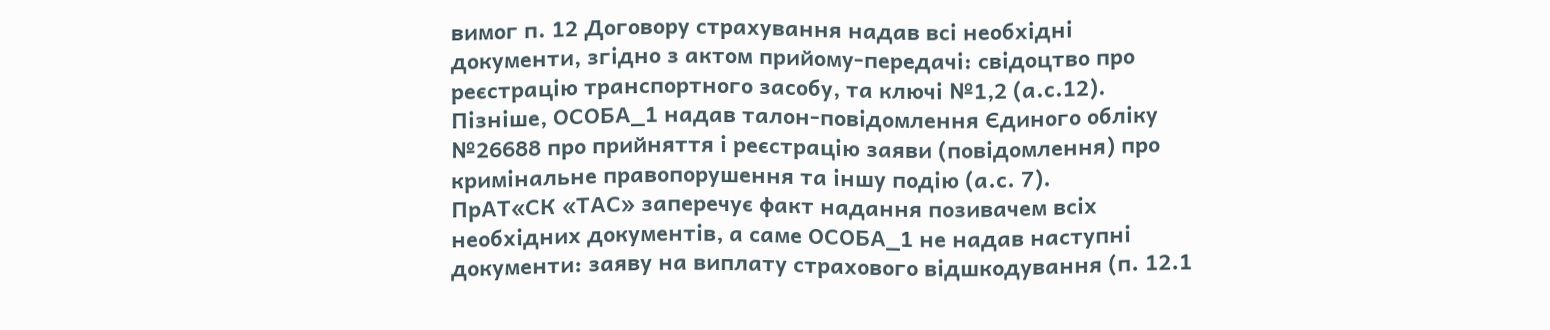вимог п. 12 Договору страхування надав всі необхідні документи, згідно з актом прийому-передачі: свідоцтво про реєстрацію транспортного засобу, та ключі №1,2 (а.с.12). Пізніше, ОСОБА_1 надав талон-повідомлення Єдиного обліку №26688 про прийняття і реєстрацію заяви (повідомлення) про кримінальне правопорушення та іншу подію (а.с. 7).
ПрАТ«СК «ТАС» заперечує факт надання позивачем всіх необхідних документів, а саме ОСОБА_1 не надав наступні документи: заяву на виплату страхового відшкодування (п. 12.1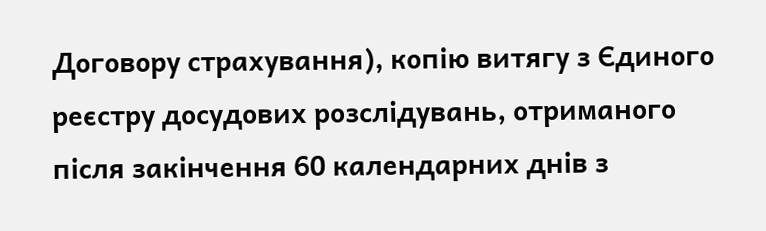Договору страхування), копію витягу з Єдиного реєстру досудових розслідувань, отриманого після закінчення 60 календарних днів з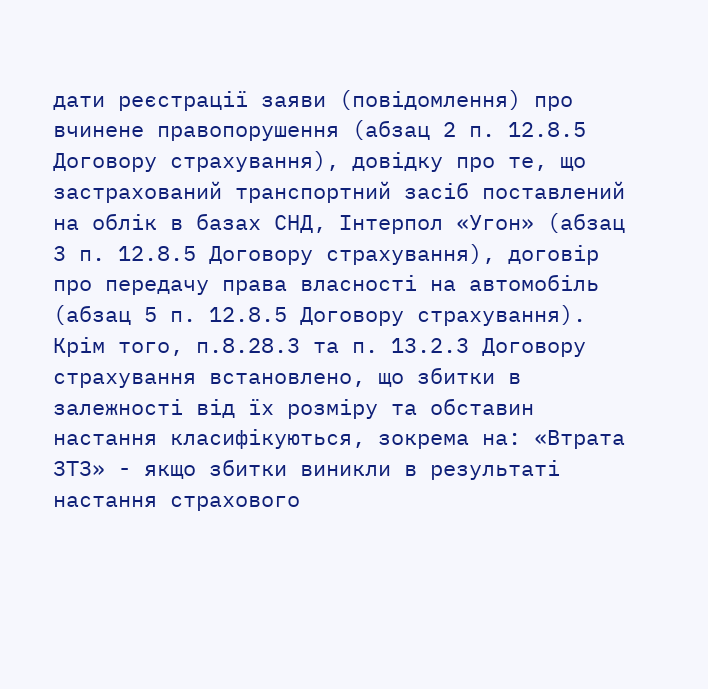дати реєстрації заяви (повідомлення) про вчинене правопорушення (абзац 2 п. 12.8.5 Договору страхування), довідку про те, що застрахований транспортний засіб поставлений на облік в базах СНД, Інтерпол «Угон» (абзац 3 п. 12.8.5 Договору страхування), договір про передачу права власності на автомобіль (абзац 5 п. 12.8.5 Договору страхування).
Крім того, п.8.28.3 та п. 13.2.3 Договору страхування встановлено, що збитки в залежності від їх розміру та обставин настання класифікуються, зокрема на: «Втрата ЗТЗ» - якщо збитки виникли в результаті настання страхового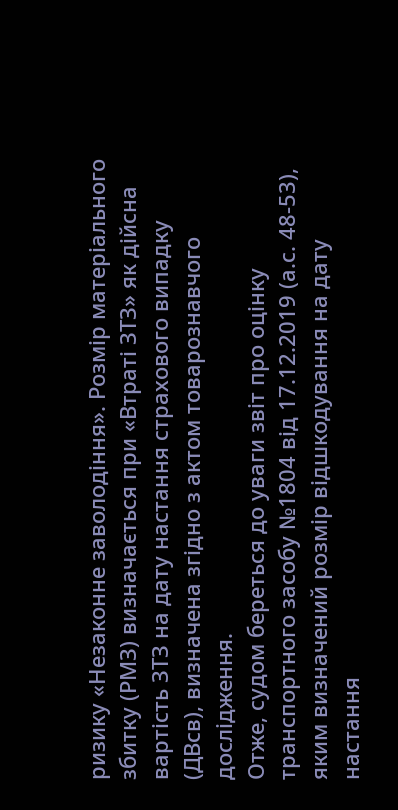ризику «Незаконне заволодіння». Розмір матеріального збитку (РМЗ) визначається при «Втраті ЗТЗ» як дійсна вартість ЗТЗ на дату настання страхового випадку (ДВсв), визначена згідно з актом товарознавчого дослідження.
Отже, судом береться до уваги звіт про оцінку транспортного засобу №1804 від 17.12.2019 (а.с. 48-53), яким визначений розмір відшкодування на дату настання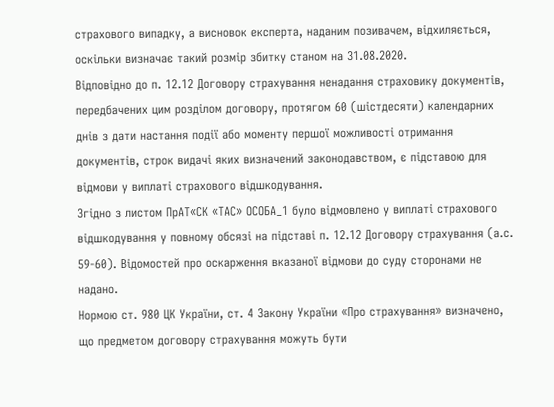страхового випадку, а висновок експерта, наданим позивачем, відхиляється, оскільки визначає такий розмір збитку станом на 31.08.2020.
Відповідно до п. 12.12 Договору страхування ненадання страховику документів, передбачених цим розділом договору, протягом 60 (шістдесяти) календарних днів з дати настання події або моменту першої можливості отримання документів, строк видачі яких визначений законодавством, є підставою для відмови у виплаті страхового відшкодування.
Згідно з листом ПрАТ«СК «ТАС» ОСОБА_1 було відмовлено у виплаті страхового відшкодування у повному обсязі на підставі п. 12.12 Договору страхування (а.с. 59-60). Відомостей про оскарження вказаної відмови до суду сторонами не надано.
Нормою ст. 980 ЦК України, ст. 4 Закону України «Про страхування» визначено, що предметом договору страхування можуть бути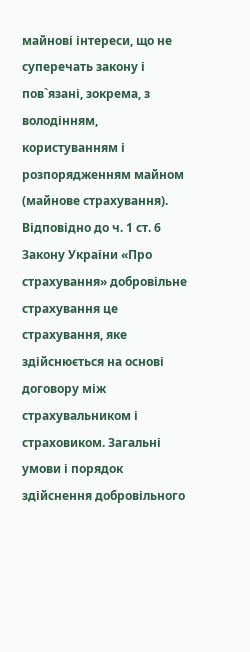майнові інтереси, що не суперечать закону і пов`язані, зокрема, з володінням, користуванням і розпорядженням майном (майнове страхування).
Відповідно до ч. 1 ст. 6 Закону України «Про страхування» добровільне страхування це страхування, яке здійснюється на основі договору між страхувальником і страховиком. Загальні умови і порядок здійснення добровільного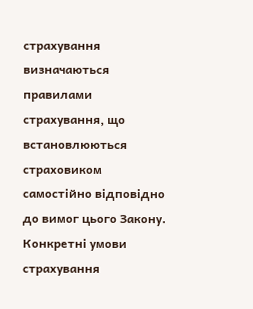страхування визначаються правилами страхування, що встановлюються страховиком самостійно відповідно до вимог цього Закону. Конкретні умови страхування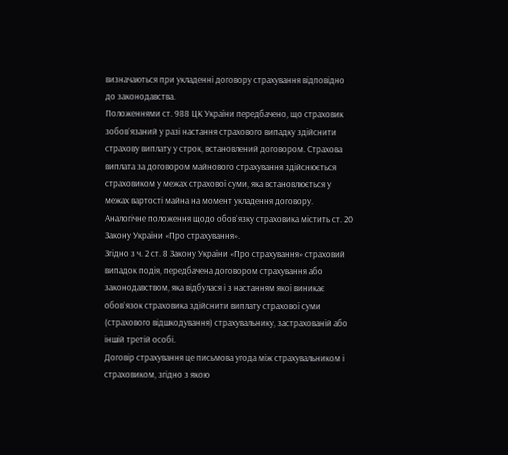визначаються при укладенні договору страхування відповідно до законодавства.
Положеннями ст. 988 ЦК України передбачено, що страховик зобов`язаний у разі настання страхового випадку здійснити страхову виплату у строк, встановлений договором. Страхова виплата за договором майнового страхування здійснюється страховиком у межах страхової суми, яка встановлюється у межах вартості майна на момент укладення договору. Аналогічне положення щодо обов`язку страховика містить ст. 20 Закону України «Про страхування».
Згідно з ч. 2 ст. 8 Закону України «Про страхування» страховий випадок подія, передбачена договором страхування або законодавством, яка відбулася і з настанням якої виникає обов`язок страховика здійснити виплату страхової суми (страхового відшкодування) страхувальнику, застрахованій або іншій третій особі.
Договір страхування це письмова угода між страхувальником і страховиком, згідно з якою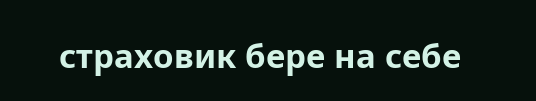страховик бере на себе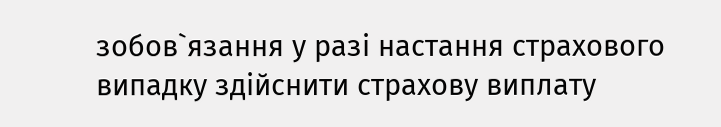зобов`язання у разі настання страхового випадку здійснити страхову виплату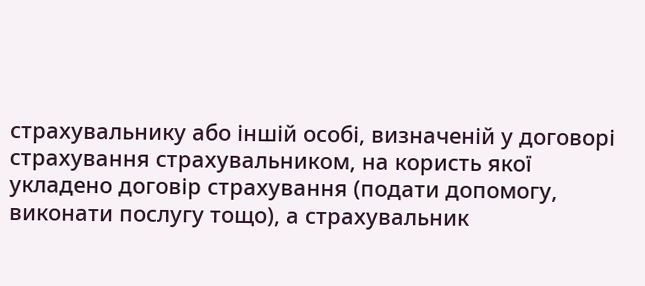страхувальнику або іншій особі, визначеній у договорі страхування страхувальником, на користь якої укладено договір страхування (подати допомогу, виконати послугу тощо), а страхувальник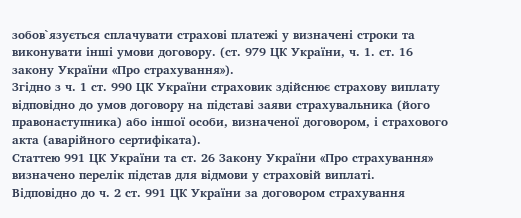зобов`язується сплачувати страхові платежі у визначені строки та виконувати інші умови договору. (ст. 979 ЦК України, ч. 1. ст. 16 закону України «Про страхування»).
Згідно з ч. 1 ст. 990 ЦК України страховик здійснює страхову виплату відповідно до умов договору на підставі заяви страхувальника (його правонаступника) або іншої особи, визначеної договором, і страхового акта (аварійного сертифіката).
Статтею 991 ЦК України та ст. 26 Закону України «Про страхування» визначено перелік підстав для відмови у страховій виплаті.
Відповідно до ч. 2 ст. 991 ЦК України за договором страхування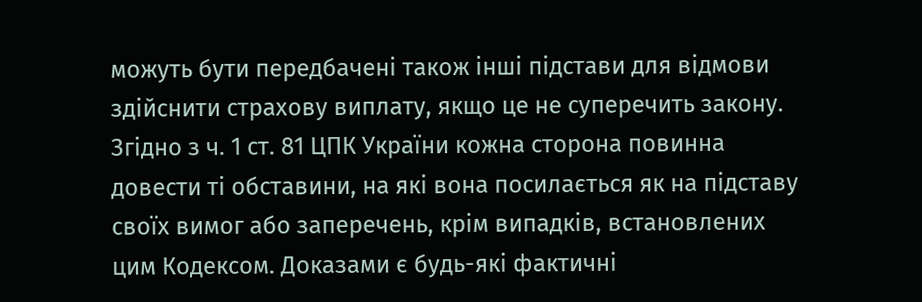можуть бути передбачені також інші підстави для відмови здійснити страхову виплату, якщо це не суперечить закону.
Згідно з ч. 1 ст. 81 ЦПК України кожна сторона повинна довести ті обставини, на які вона посилається як на підставу своїх вимог або заперечень, крім випадків, встановлених цим Кодексом. Доказами є будь-які фактичні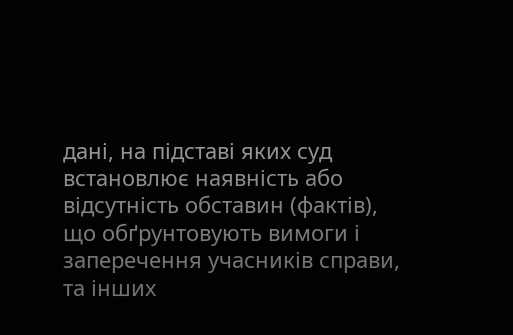дані, на підставі яких суд встановлює наявність або відсутність обставин (фактів), що обґрунтовують вимоги і заперечення учасників справи, та інших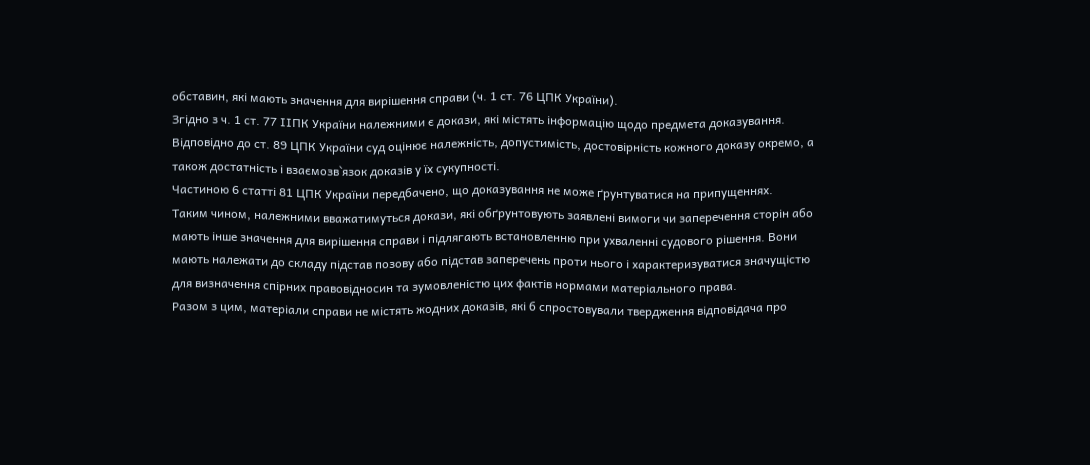обставин, які мають значення для вирішення справи (ч. 1 ст. 76 ЦПК України).
Згідно з ч. 1 ст. 77 ІІПК України належними є докази, які містять інформацію щодо предмета доказування.
Відповідно до ст. 89 ЦПК України суд оцінює належність, допустимість, достовірність кожного доказу окремо, а також достатність і взаємозв`язок доказів у їх сукупності.
Частиною 6 статті 81 ЦПК України передбачено, що доказування не може ґрунтуватися на припущеннях.
Таким чином, належними вважатимуться докази, які обґрунтовують заявлені вимоги чи заперечення сторін або мають інше значення для вирішення справи і підлягають встановленню при ухваленні судового рішення. Вони мають належати до складу підстав позову або підстав заперечень проти нього і характеризуватися значущістю для визначення спірних правовідносин та зумовленістю цих фактів нормами матеріального права.
Разом з цим, матеріали справи не містять жодних доказів, які б спростовували твердження відповідача про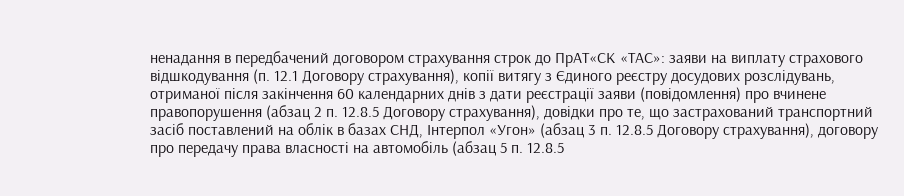ненадання в передбачений договором страхування строк до ПрАТ«СК «ТАС»: заяви на виплату страхового відшкодування (п. 12.1 Договору страхування), копії витягу з Єдиного реєстру досудових розслідувань, отриманої після закінчення 60 календарних днів з дати реєстрації заяви (повідомлення) про вчинене правопорушення (абзац 2 п. 12.8.5 Договору страхування), довідки про те, що застрахований транспортний засіб поставлений на облік в базах СНД, Інтерпол «Угон» (абзац 3 п. 12.8.5 Договору страхування), договору про передачу права власності на автомобіль (абзац 5 п. 12.8.5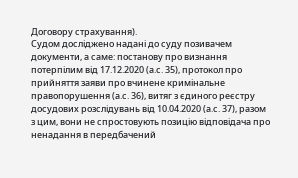Договору страхування).
Судом досліджено надані до суду позивачем документи, а саме: постанову про визнання потерпілим від 17.12.2020 (а.с. 35), протокол про прийняття заяви про вчинене кримінальне правопорушення (а.с. 36), витяг з єдиного реєстру досудових розслідувань від 10.04.2020 (а.с. 37), разом з цим, вони не спростовують позицію відповідача про ненадання в передбачений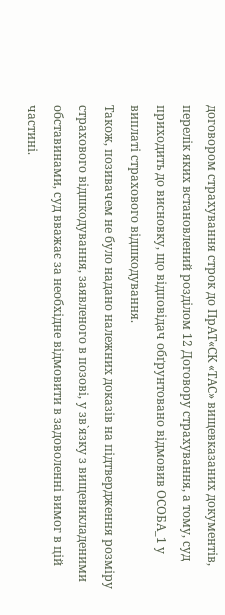договором страхування строк до ПрАТ«СК «ТАС» вищевказаних документів, перелік яких встановлений розділом 12 Договору страхування, а тому, суд приходить до висновку, що відповідач обґрунтовано відмовив ОСОБА_1 у виплаті страхового відшкодування.
Також, позивачем не було надано належних доказів на підтвердження розміру страхового відшкодування, заявленого в позові, у зв`язку з вищевикладеними обставинами, суд вважає за необхідне відмовити в задоволенні вимог в цій частині.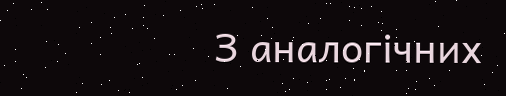З аналогічних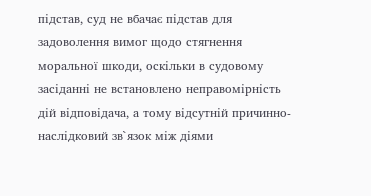підстав, суд не вбачає підстав для задоволення вимог щодо стягнення моральної шкоди, оскільки в судовому засіданні не встановлено неправомірність дій відповідача, а тому відсутній причинно-наслідковий зв`язок між діями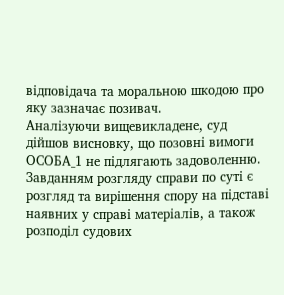відповідача та моральною шкодою про яку зазначає позивач.
Аналізуючи вищевикладене, суд дійшов висновку, що позовні вимоги ОСОБА_1 не підлягають задоволенню.
Завданням розгляду справи по суті є розгляд та вирішення спору на підставі наявних у справі матеріалів, а також розподіл судових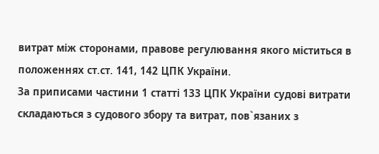витрат між сторонами, правове регулювання якого міститься в положеннях ст.ст. 141, 142 ЦПК України.
За приписами частини 1 статті 133 ЦПК України судові витрати складаються з судового збору та витрат, пов`язаних з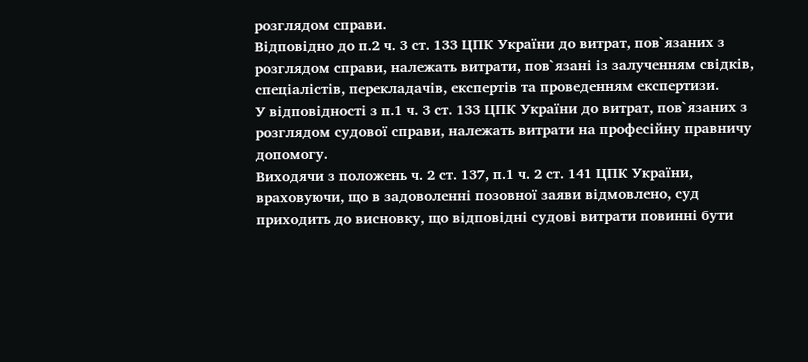розглядом справи.
Відповідно до п.2 ч. 3 ст. 133 ЦПК України до витрат, пов`язаних з розглядом справи, належать витрати, пов`язані із залученням свідків, спеціалістів, перекладачів, експертів та проведенням експертизи.
У відповідності з п.1 ч. 3 ст. 133 ЦПК України до витрат, пов`язаних з розглядом судової справи, належать витрати на професійну правничу допомогу.
Виходячи з положень ч. 2 ст. 137, п.1 ч. 2 ст. 141 ЦПК України, враховуючи, що в задоволенні позовної заяви відмовлено, суд приходить до висновку, що відповідні судові витрати повинні бути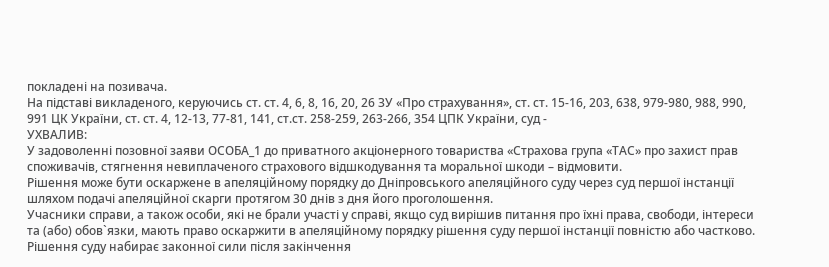покладені на позивача.
На підставі викладеного, керуючись ст. ст. 4, 6, 8, 16, 20, 26 ЗУ «Про страхування», ст. ст. 15-16, 203, 638, 979-980, 988, 990, 991 ЦК України, ст. ст. 4, 12-13, 77-81, 141, ст.ст. 258-259, 263-266, 354 ЦПК України, суд -
УХВАЛИВ:
У задоволенні позовної заяви ОСОБА_1 до приватного акціонерного товариства «Страхова група «ТАС» про захист прав споживачів, стягнення невиплаченого страхового відшкодування та моральної шкоди – відмовити.
Рішення може бути оскаржене в апеляційному порядку до Дніпровського апеляційного суду через суд першої інстанції шляхом подачі апеляційної скарги протягом 30 днів з дня його проголошення.
Учасники справи, а також особи, які не брали участі у справі, якщо суд вирішив питання про їхні права, свободи, інтереси та (або) обов`язки, мають право оскаржити в апеляційному порядку рішення суду першої інстанції повністю або частково.
Рішення суду набирає законної сили після закінчення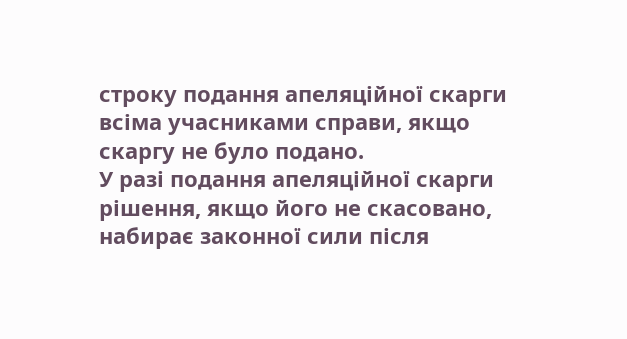строку подання апеляційної скарги всіма учасниками справи, якщо скаргу не було подано.
У разі подання апеляційної скарги рішення, якщо його не скасовано, набирає законної сили після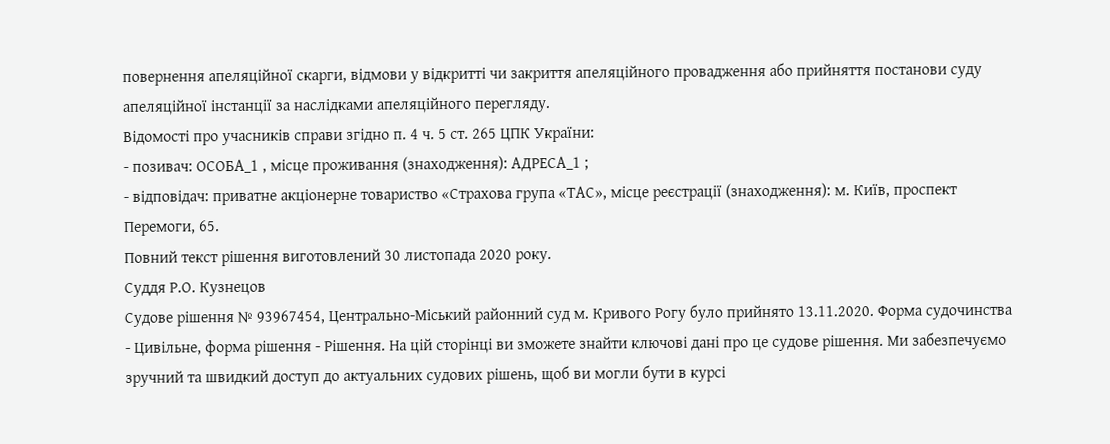повернення апеляційної скарги, відмови у відкритті чи закриття апеляційного провадження або прийняття постанови суду апеляційної інстанції за наслідками апеляційного перегляду.
Відомості про учасників справи згідно п. 4 ч. 5 ст. 265 ЦПК України:
- позивач: ОСОБА_1 , місце проживання (знаходження): АДРЕСА_1 ;
- відповідач: приватне акціонерне товариство «Страхова група «ТАС», місце реєстрації (знаходження): м. Київ, проспект Перемоги, 65.
Повний текст рішення виготовлений 30 листопада 2020 року.
Суддя Р.О. Кузнецов
Судове рішення № 93967454, Центрально-Міський районний суд м. Кривого Рогу було прийнято 13.11.2020. Форма судочинства - Цивільне, форма рішення - Рішення. На цій сторінці ви зможете знайти ключові дані про це судове рішення. Ми забезпечуємо зручний та швидкий доступ до актуальних судових рішень, щоб ви могли бути в курсі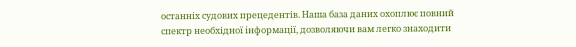останніх судових прецедентів. Наша база даних охоплює повний спектр необхідної інформації, дозволяючи вам легко знаходити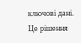ключові дані.
Це рішення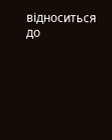відноситься до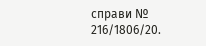справи № 216/1806/20.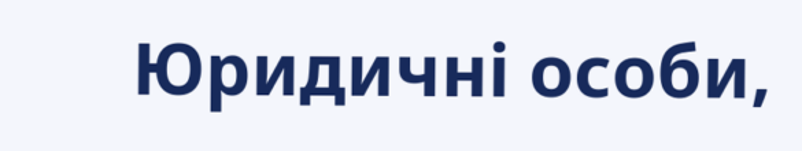Юридичні особи,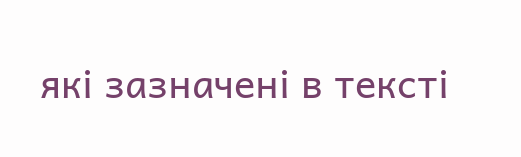які зазначені в тексті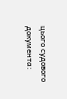цього судового документа: